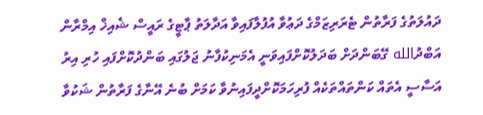ދައުލަތުގެ ފަރާތުން ޓެރަރިޒަމްގެ ދަޢުވާ އުފުލާފައިވާ އަދާލަތު ޕާޓީގެ ރައީސް ޝެއިޚް އިމްރާން އަބްދުالله ގޭބަންދަށް ބަދަލުކޮށްފައިވަނީ އެމަނިކުފާނު ޖަލުގައި ބަންދުކޮށްފައި ހުރި އިރު އަސާސީ އެތައް ކަންތައްތަކެއް ފުރިހަމަކޮށްދީފައިނުވާ ކަމަށް ބުނެ އޭނާގެ ފަރާތުން ޝަކުވާ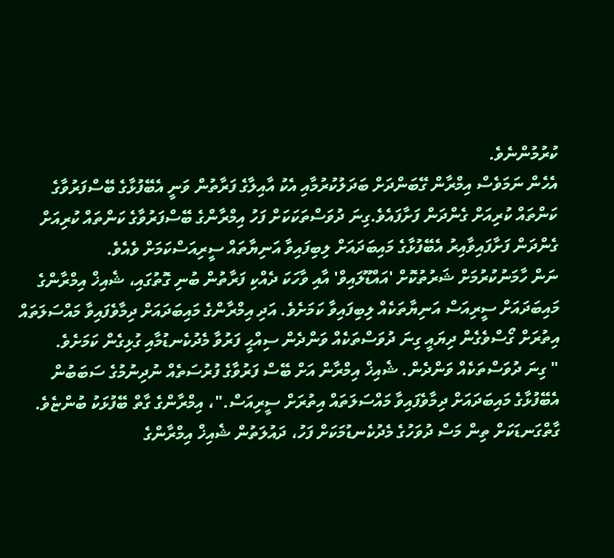ކުރުމުންނެވެ.
އެހެން ނަމަވެސް އިމްރާން ގޭބަންދަށް ބަދަލުކުރުމާއި އެކު އާއިލާގެ ފަރާތުން ވަނީ އެބޭފުޅާގެ ބޭސްފަރުވާގެ ކަންތައް ކުރިއަށް ގެންދަން ފަށާފައެވެ.ގިނަ ދުވަސްތަކަކަށް ފަހު އިމްރާންގެ ބޭސްފަރުވާގެ ކަންތައް ކުރިއަށް ގެންދަން ފަށާފައިވާއިރު އެބޭފުޅާގެ މައިބަދައަށް ލިބިފައިވާ އަނިޔާތައް ސީރިއަސްކަމަށް ވެއެވެ.
ނަން ހާމަނުކުރުމަށް ޝަރުތުކޮށް 'އައްޑޫލައިވް' އާއި ވާހަކަ ދެއްކި ފަރާތުން ބުނި ގޮތުގައި، ޝެއިޚް އިމްރާންގެ މައިބަދައަށް ސީރިއަސް އަނިޔާތަކެއް ލިބިފައިވާ ކަމަށެވެ. އަދި އިމްރާންގެ މައިބަދައަށް ދިމާވެފައިވާ މައްސަލަތައް އިތުރަށް ގޯސްވެގެން ދިޔައީ ގިނަ ދުވަސްތަކެއް ވަންދެން ސިއްޙީ ފަރުވާ މެދުކެނޑުމާއި ގުޅިގެން ކަމަށެވެ.
" ގިނަ ދުވަސްތަކެއް ވަންދެން. ޝެއިޚް އިމްރާން އަށް ބޭސް ފަރުވާގެ ފުރުސަތެއް ނުދިނުމުގެ ސަބަބުން އެބޭފުޅާގެ މައިބަދައަށް ދިމާވެފައިވާ މައްސަލަތައް އިތުރަށް ސީރިއަސް."، އިމްރާންގެ ގާތް ބޭފުޅަކު ބުންޏެވެ.
ގާތްގަނޑަކަށް ތިން މަސް ދުވަހުގެ މެދުކެނޑުމަކަށް ފަހު، ދައުލަތުން ޝެއިޚް އިމްރާންގެ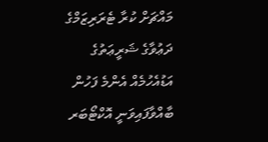މައްޗަށް ކުރާ ޓެރަރިޒަމްގެ ދަޢުވާގެ ޝަރީޢަތުގެ އަޑުއެހުމެއް އެންމެ ފަހުން ބާއްވާފައިވަނީ އޮކްޓޯބަރ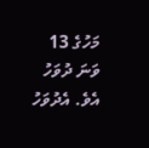މަހުގެ 13 ވަނަ ދުވަހު އެވެ. އެދުވަހު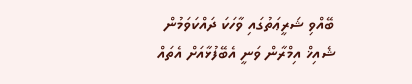ބޭއްވި ޝަރީޢަތުގައި ވާހަކަ ދައްކަވަމުން ޝެއިޚް އިމްރާން ވަނީ އެބޭފުޅާއަށް އެތައް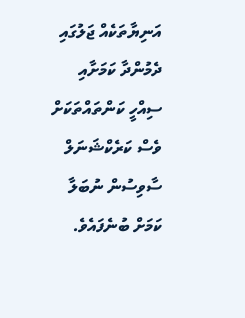އަނިޔާތަކެއް ޖަލުގައި ދެމުންދާ ކަމަށާއި ސިއްހީ ކަންތައްތަކަށް ވެސް ކަރެކްޝަނަލް ސާވިސުން ނުބަލާ ކަމަށް ބުނެފައެވެ.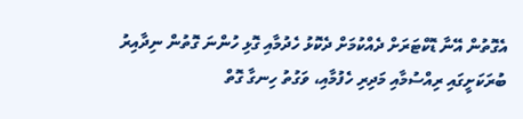އެގޮތުން އޭނާ ޑޮކްޓަރަށް ދެއްކުމަށް ދެކޮޅު ހެދުމާއި ގޮޅި ހުންނަ ގޮތުން ނިދާއިރު ބުރަކަށީގައި ރިއްސުމާއި މަދިރި ހެފުމާއި، ވަގުތު ހިނގާ ގޮތް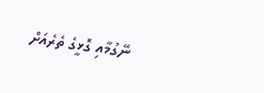ނޭގުމާއި ގޮޅީގެ ތެރެއަށް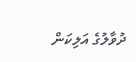ދުވާލުގެ އަލިކަން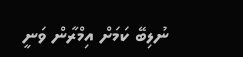ނުލިބޭ ކަމަށް އިމްރާން ވަނީ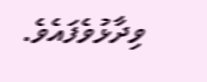ވިދާޅުވެފައެވެ.